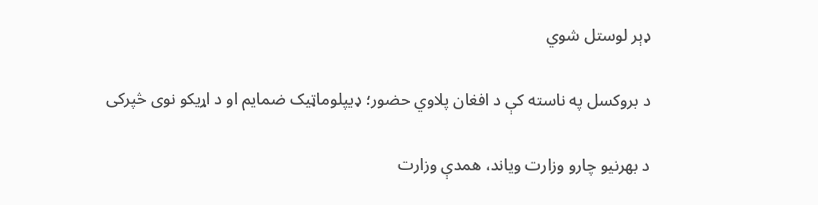ډېر لوستل شوي

د بروکسل په ناسته کې د افغان پلاوي حضور؛ ډیپلوماټیک ضمایم او د اړیکو نوی څپرکی

د بهرنیو چارو وزارت ویاند، همدې وزارت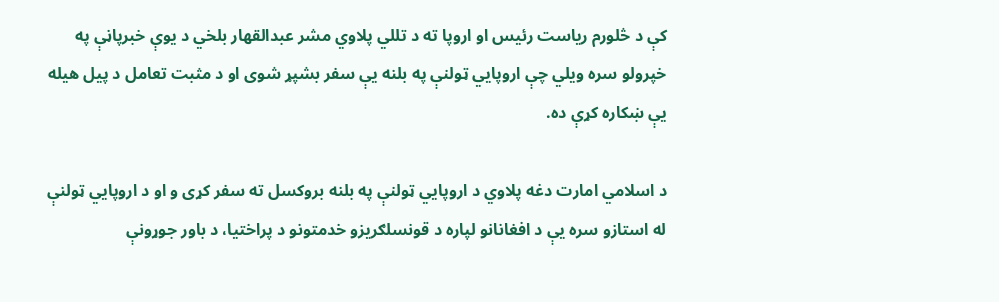کې د څلورم ریاست رئیس او اروپا ته د تللي پلاوي مشر عبدالقهار بلخي د یوې خبرپاڼې په خپرولو سره ویلي چې اروپایي ټولنې په بلنه یې سفر بشپړ شوی او د مثبت تعامل د پيل هیله یې ښکاره کړې ده.

د اسلامي امارت دغه پلاوي د اروپايي ټولنې په بلنه بروکسل ته سفر کړی و او د اروپايي ټولنې له استازو سره یې د افغانانو لپاره د قونسلګریزو خدمتونو د پراختیا، د باور جوړونې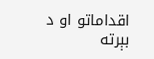اقداماتو او د بېرته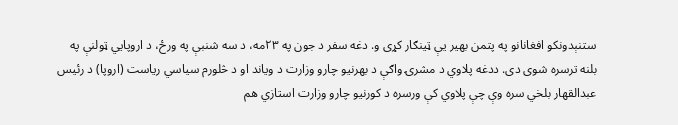ستنېدونکو افغانانو په پتمن بهیر یې ټینګار کړی و. دغه سفر د جون په ۲۳مه، د سه‌ شنبې په ورځ، د اروپايي ټولنې په بلنه ترسره شوی دی. ددغه پلاوي د مشرۍ واګې د بهرنیو چارو وزارت د ویاند او د څلورم سیاسي ریاست (اروپا) د رئیس عبدالقهار بلخي سره وې چې پلاوي کې ورسره د کورنیو چارو وزارت استازي هم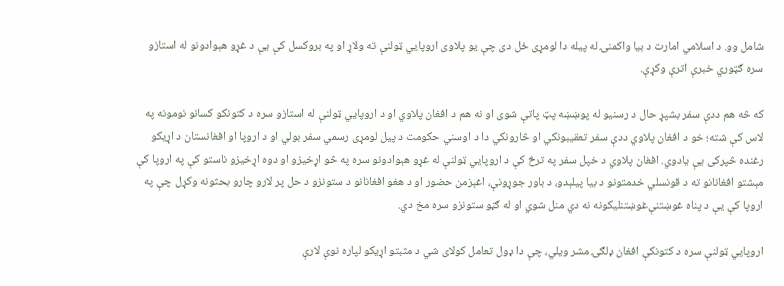شامل وو. د اسلامي امارت د بیا واکمنۍ له پیله دا لومړی ځل دی چې یو پلاوی اروپايي ټولنې ته ولاړ او په بروکسل کې یې د غړو هېوادونو له استازو سره ګټوري خبرې اترې وکړې.

که څه هم ددې سفر بشپړ حال د رسنیو له پوښښه پټ پاتې شوی او نه هم د افغان پلاوي او د اروپایي ټولنې له استازو سره د کتونکو کسانو نومونه په لاس کې شته؛ خو د افغان پلاوي ددې سفر تعقیبونکي او څارونکي دا د اوسني حکومت د پیل لومړی رسمي سفر بولي او د اروپا او افغانستان د اړیکو رغنده څپرکی یې یادوي. افغان پلاوي د خپل سفر په ترڅ کې د اروپايي ټولنې له غړو هېوادونو سره په څو اړخيزو او دوه اړخيزو ناستو کې په اروپا کې مېشتو افغانانو ته د قونسلي خدمتونو د بیا پیلېدو، د باور جوړونې، اغېزمن حضور او د هغو افغانانو د ستونزو د حل پر لارو چارو بحثونه وکړل چې په اروپا کې یې د پناه غوښتنې‌غوښتنلیکونه نه دي منل شوي او له ګڼو ستونزو سره مخ دي.

اروپایي ټولنې سره د کتونکې افغان ډلګۍ مشر ویلي، چې دا ډول تعامل کولای شي د مثبتو اړیکو لپاره نوې لارې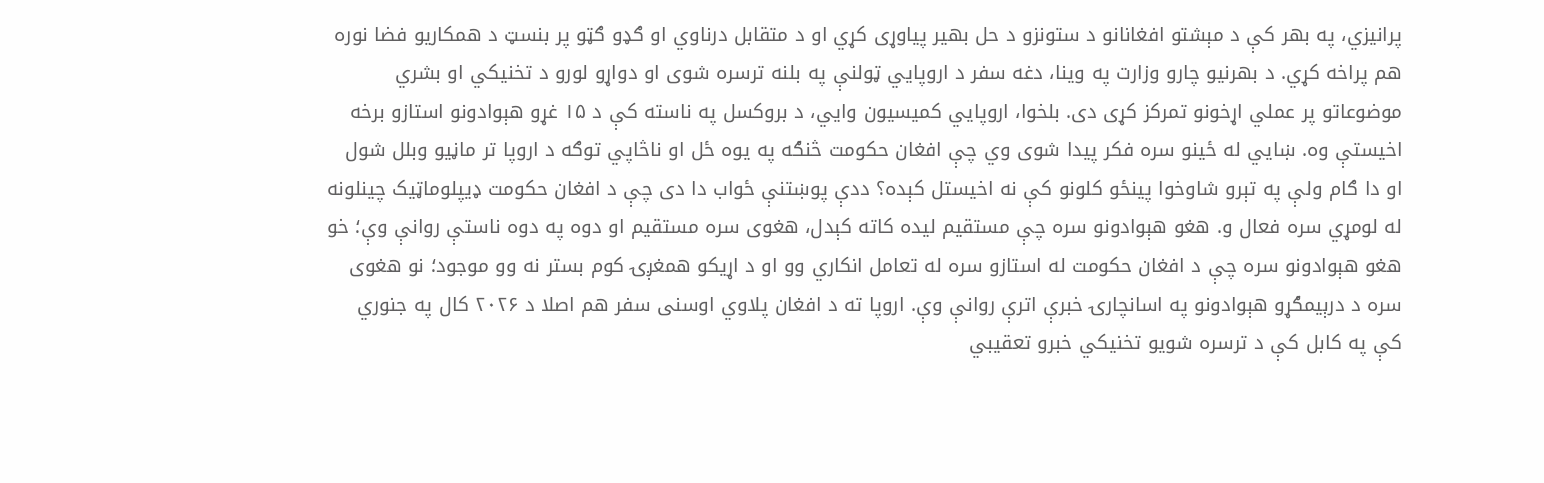پرانیزي، په بهر کې د مېشتو افغانانو د ستونزو د حل بهیر پیاوړی کړي او د متقابل درناوي او ګډو ګټو پر بنسټ د همکاریو فضا نوره هم پراخه کړي. د بهرنیو چارو وزارت په وینا، دغه سفر د اروپايي ټولنې په بلنه ترسره شوی او دواړو لورو د تخنیکي او بشري موضوعاتو پر عملي اړخونو تمرکز کړی دی. بلخوا، اروپايي کمیسیون وایي، د بروکسل په ناسته کې د ۱۵ غړو هېوادونو استازو برخه اخیستې وه. ښایي له ځینو سره فکر پیدا شوی وي چې افغان حکومت څنګه په یوه ځل او ناڅاپي توګه د اروپا تر ماڼیو وبلل شول او دا ګام ولې په تېرو شاوخوا پینځو کلونو کې نه اخیستل کېده؟ ددې پوښتنې ځواب دا دی چې د افغان حکومت ډيپلوماټیک چینلونه له لومړي سره فعال و. هغو هېوادونو سره چې مستقیم لیده کاته کېدل، هغوی سره مستقیم او دوه په دوه ناستې روانې وې؛ خو هغو هېوادونو سره چې د افغان حکومت له استازو سره له تعامل انکاري وو او د اړیکو همغږۍ کوم بستر نه وو موجود؛ نو هغوی سره د درېیمګړو هېوادونو په اسانچارۍ خبرې اترې روانې وې. اروپا ته د افغان پلاوي اوسنی سفر هم اصلا د ۲۰۲۶ کال په جنوري کې په کابل کې د ترسره شویو تخنیکي خبرو تعقیبي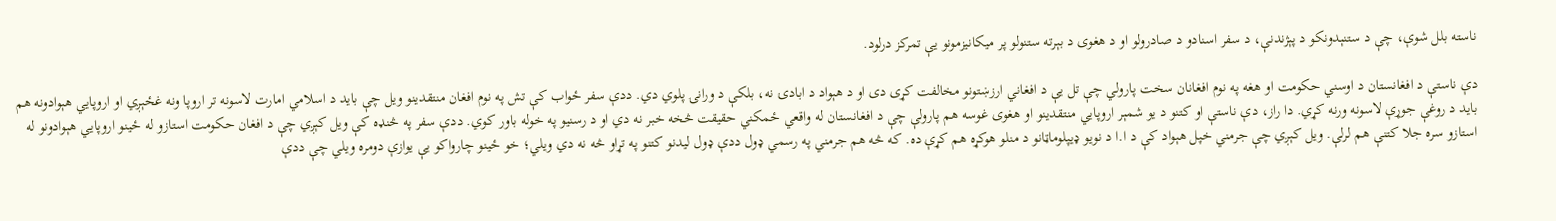ناسته بلل شوې، چې د ستنېدونکو د پېژندنې، د سفر اسنادو د صادرولو او د هغوی د بېرته ستنولو پر میکانیزمونو یې تمرکز درلود.

دې ناستې د افغانستان د اوسني حکومت او هغه په نوم افغانان سخت پارولي چې تل یې د افغاني ارزښتونو مخالفت کړی دی او د هېواد د ابادۍ نه، بلکې د ورانۍ پلوي دي. ددې سفر ځواب کې تش په نوم افغان منتقدینو ویل چې باید د اسلامي امارت لاسونه تر اروپا ونه غځېږي او اروپایي هېوادونه هم باید د روغې جوړې لاسونه ورنه کړي. دا راز، دې ناستې او کتنو د یو شمېر اروپایي منتقدینو او هغوی غوسه هم پارولې چې د افغانستان له واقعي ځمکني حقیقت څخه خبر نه دي او د رسنیو په خوله باور کوي. ددې سفر په څنډه کې ویل کېږي چې د افغان حکومت استازو له ځینو اروپایي هېوادونو له استازو سره جلا کتنې هم لرلې. ویل کېږي چې جرمني خپل هېواد کې د ا.ا د نویو ډيپلوماټانو د منلو هوکړه هم کړې ده. که څه هم جرمني په رسمي ډول ددې ډول لیدنو کتنو په تړاو څه نه دي ویلي؛ خو ځینو چارواکو یې یوازې دومره ویلي چې ددې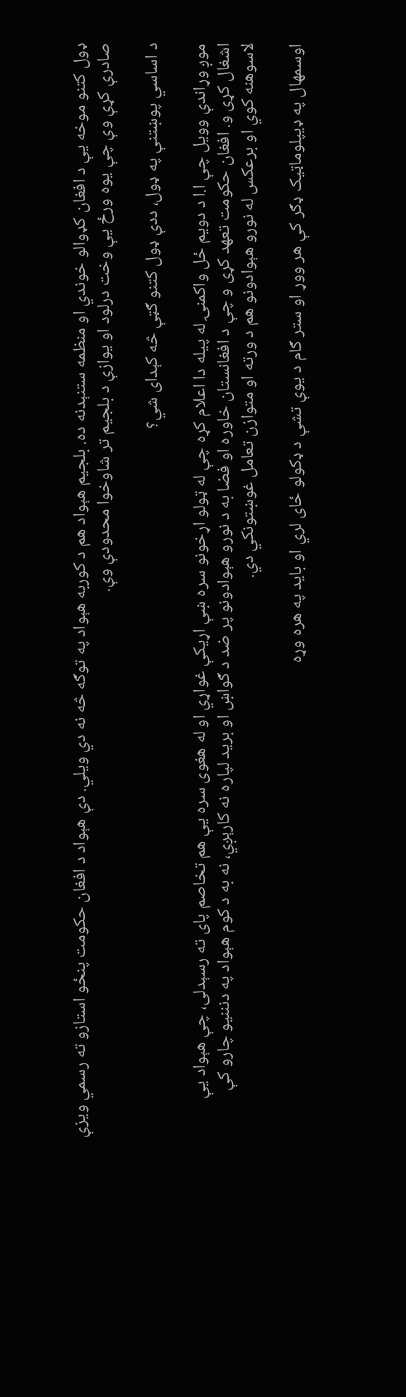ډول کتنو موخه یې د افغان کډوالو خوندي او منظمه ستنېدنه ده. بلجیم هېواد هم د کوربه هېواد په توګه څه نه دي ویلي. دې هېواد د افغان حکومت پنځو استازو ته رسمي ویزې صادرې کړې وې چې یوه ورځ یې وخت درلود او یوازې د بلجیم تر شاوخوا محدودې وې.

د اساسي پوښتنې په ډول، ددې ډول کتنو ګټې څه کېدای شي؟

موږ وړاندې وویل چې ا.ا د دویم ځل واکمنۍ له پیله دا اعلام کړه چې له ټولو اړخونو سره ښې اړیکې غواړي او له هغوی سره یې هم تخاصم پای ته رسېدلی، چې هېواد یې اشغال کړی و. افغان حکومت تعهد کړی و چې د افغانستان خاوره او فضا به د نورو هېوادونو پر ضد د ګواښ او برید لپاره نه کارېږي، نه به د کوم هېواد په دنننیو چارو کې لاسوهنه کوي او برعکس له نورو هېوادونو هم د ورته او متوازن تعامل غوښتونکي دي.

اوسمهال په ډيپلوماټیک ډګر کې هر ووړ او ستر ګام د یوې تشې د ډکولو ځای لري او باید په هره وړه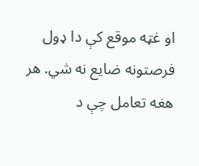او غټه موقع کې دا ډول فرصتونه ضایع نه شي. هر هغه تعامل چې د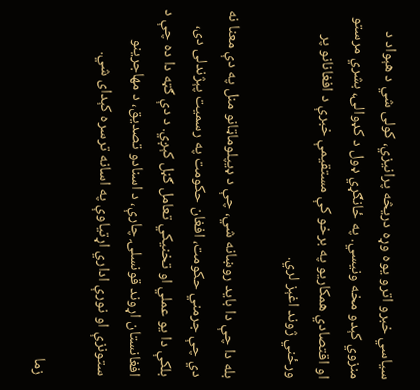سیاسي خبرو اترو یوه وړه دریڅه پرانیزي، کولی شي د هېواد د منزوي کېدو مخه ونیسي. په ځانګړي ډول د کډوالۍ، بشري مرستو او اقتصادي همکاریو په برخو کې مستقیمې خبرې د افغانانو پر ورځني ژوند اغېز لري.

بله دا چې دا باید روښانه شي، چې د ډيپلوماټانو منل په دې معنا نه دي چې جرمني حکومت، افغان حکومت په رسمیت پېژندلی دی، بلکې دا یو عملي او تخنیکي تعامل ګڼل کېږي. د دې ګټه دا ده چې د افغانستان اړوند قونسلۍ چارې، د اسنادو تصدیق، د مهاجرینو ستونزې او نورې اداري اړتیاوې په اسانه ترسره کېدای شي.

زما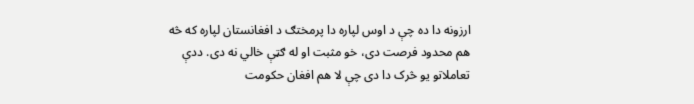ارزونه دا ده چې د اوس لپاره دا پرمختګ د افغانستان لپاره که څه هم محدود فرصت دی، خو مثبت او له ګټې خالي نه دی. ددې تعاملاتو یو څرک دا دی چې لا هم افغان حکومت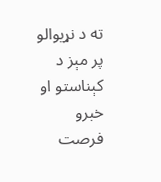ته د نړیوالو پر مېز د کېناستو او خبرو فرصت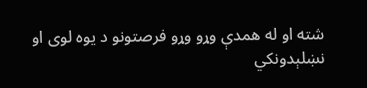شته او له همدې وړو وړو فرصتونو د یوه لوی او نښلېدونکي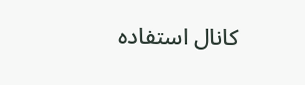کانال استفاده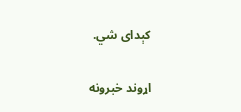کېدای شي.

اړوند خبرونه